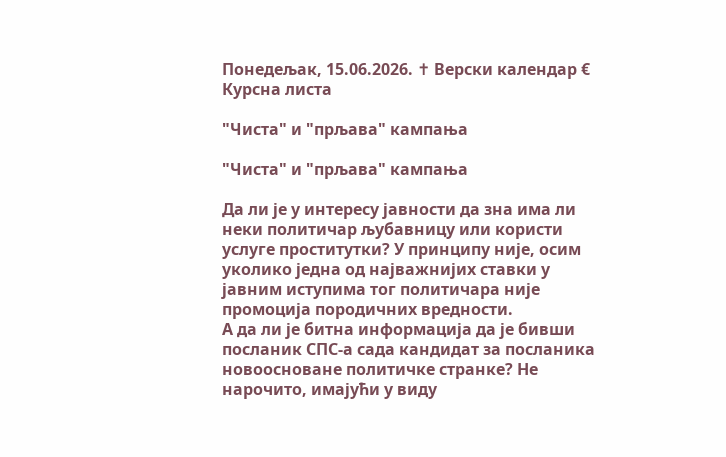Понедељак, 15.06.2026. ✝ Верски календар € Курсна листа

"Чиста" и "прљава" кампања

"Чиста" и "прљава" кампања

Да ли је у интересу јавности да зна има ли неки политичар љубавницу или користи услуге проститутки? У принципу није, осим уколико једна од најважнијих ставки у јавним иступима тог политичара није промоција породичних вредности.
А да ли је битна информација да је бивши посланик СПС-а сада кандидат за посланика новоосноване политичке странке? Не нарочито, имајући у виду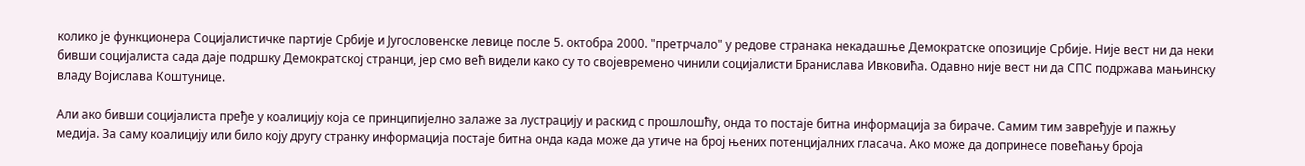колико је функционера Социјалистичке партије Србије и Југословенске левице после 5. октобра 2000. "претрчало" у редове странака некадашње Демократске опозиције Србије. Није вест ни да неки бивши социјалиста сада даје подршку Демократској странци, јер смо већ видели како су то својевремено чинили социјалисти Бранислава Ивковића. Одавно није вест ни да СПС подржава мањинску владу Војислава Коштунице.

Али ако бивши социјалиста пређе у коалицију која се принципијелно залаже за лустрацију и раскид с прошлошћу, онда то постаје битна информација за бираче. Самим тим завређује и пажњу медија. За саму коалицију или било коју другу странку информација постаје битна онда када може да утиче на број њених потенцијалних гласача. Ако може да допринесе повећању броја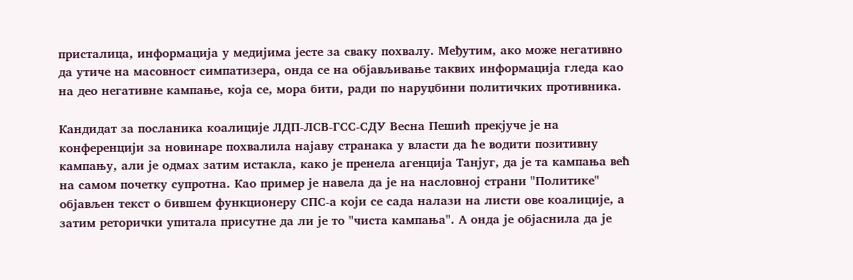присталица, информација у медијима јесте за сваку похвалу. Међутим, ако може негативно да утиче на масовност симпатизера, онда се на објављивање таквих информација гледа као на део негативне кампање, која се, мора бити, ради по наруџбини политичких противника.

Кандидат за посланика коалиције ЛДП-ЛСВ-ГСС-СДУ Весна Пешић прекјуче је на конференцији за новинаре похвалила најаву странака у власти да ће водити позитивну кампању, али је одмах затим истакла, како је пренела агенција Танјуг, да је та кампања већ на самом почетку супротна. Као пример је навела да је на насловној страни "Политике" објављен текст о бившем функционеру СПС-а који се сада налази на листи ове коалиције, а затим реторички упитала присутне да ли је то "чиста кампања". А онда је објаснила да је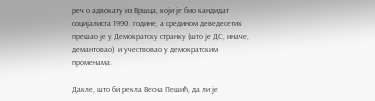реч о адвокату из Вршца, који је био кандидат социјалиста 1990. године, а средином деведесетих прешао је у Демократску странку (што је ДС, иначе, демантовао)  и учествовао у демократским променама.

Дакле, што би рекла Весна Пешић, да ли је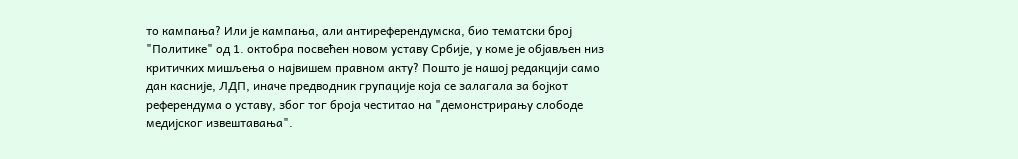то кампања? Или је кампања, али антиреферендумска, био тематски број "Политике" од 1. октобра посвећен новом уставу Србије, у коме је објављен низ критичких мишљења о највишем правном акту? Пошто је нашој редакцији само дан касније, ЛДП, иначе предводник групације која се залагала за бојкот референдума о уставу, због тог броја честитао на "демонстрирању слободе медијског извештавања".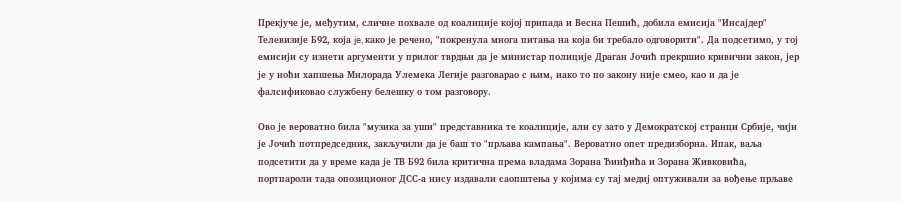Прекјуче је, међутим, сличне похвале од коалиције којој припада и Весна Пешић, добила емисија "Инсајдер" Телевизије Б92, која je, како је речено, "покренула многа питања на која би требало одговорити". Да подсетимо, у тој емисији су изнети аргументи у прилог тврдњи да је министар полиције Драган Јочић прекршио кривични закон, јер је у ноћи хапшења Милорада Улемека Легије разговарао с њим, иако то по закону није смео, као и да је фалсификовао службену белешку о том разговору.

Ово је вероватно била "музика за уши" представника те коалиције, али су зато у Демократској странци Србије, чији је Јочић потпредседник, закључили да је баш то "прљава кампања". Вероватно опет предизборна. Ипак, ваља подсетити да у време када је ТВ Б92 била критична према владама Зорана Ђинђића и Зорана Живковића, портпароли тада опозиционог ДСС-а нису издавали саопштења у којима су тај медиј оптуживали за вођење прљаве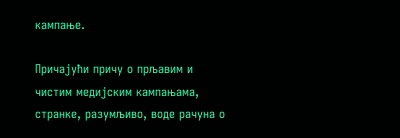кампање.

Причајући причу о прљавим и чистим медијским кампањама, странке, разумљиво, воде рачуна о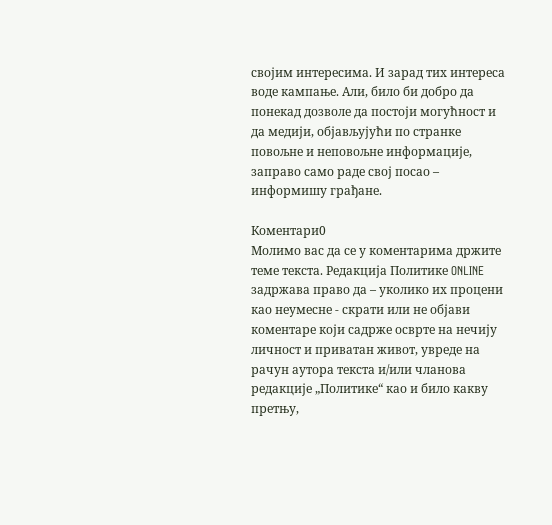својим интересима. И зарад тих интереса воде кампање. Али, било би добро да понекад дозволе да постоји могућност и да медији, објављујући по странке повољне и неповољне информације, заправо само раде свој посао – информишу грађане.

Коментари0
Молимо вас да се у коментарима држите теме текста. Редакција Политике ONLINE задржава право да – уколико их процени као неумесне - скрати или не објави коментаре који садрже осврте на нечију личност и приватан живот, увреде на рачун аутора текста и/или чланова редакције „Политике“ као и било какву претњу,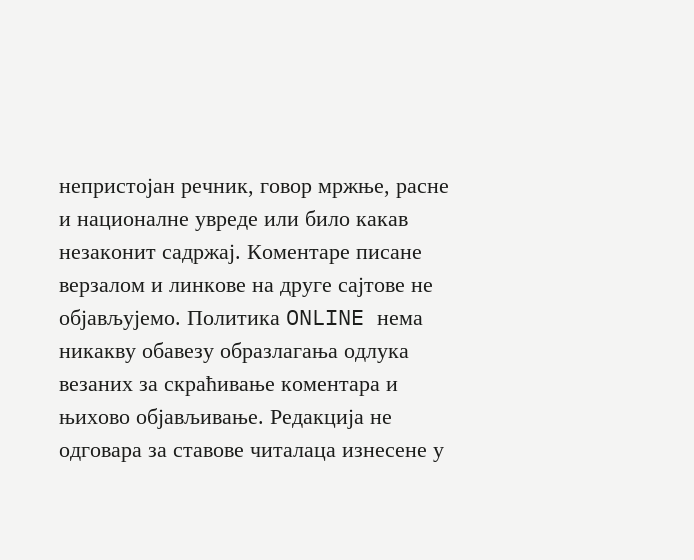непристојан речник, говор мржње, расне и националне увреде или било какав незаконит садржај. Коментаре писане верзалом и линкове на друге сајтове не објављујемо. Политика ONLINE нема никакву обавезу образлагања одлука везаних за скраћивање коментара и њихово објављивање. Редакција не одговара за ставове читалаца изнесене у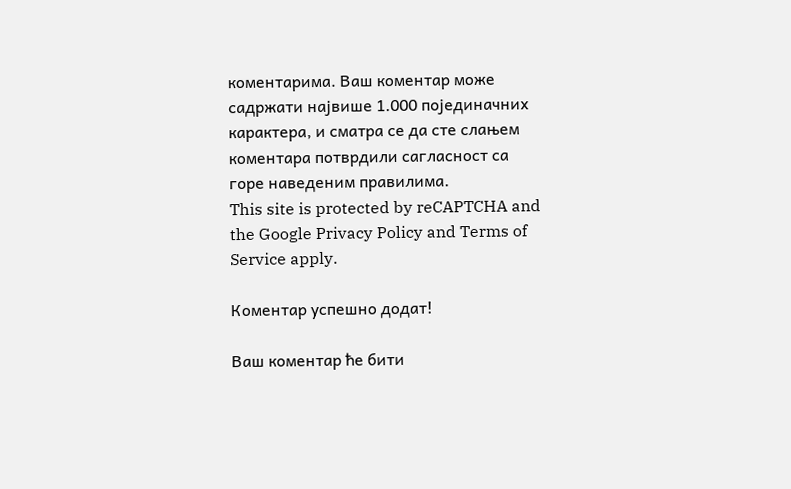коментарима. Ваш коментар може садржати највише 1.000 појединачних карактера, и сматра се да сте слањем коментара потврдили сагласност са горе наведеним правилима.
This site is protected by reCAPTCHA and the Google Privacy Policy and Terms of Service apply.

Комeнтар успeшно додат!

Ваш комeнтар ћe бити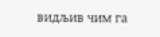видљив чим га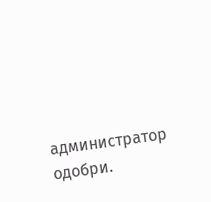администратор одобри.